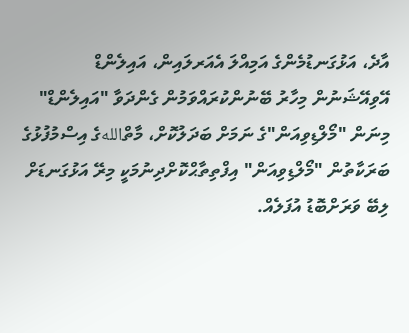އާދެ، އަޅުގަނޑުމެންގެ އަމިއްލަ އެއަރލައިން، އައިލެންޑް އޭވިއޭޝަނުން މިހާރު ބޭނުންކުރައްވަމުން ގެންދަވާ "އައިލެންޑް" މިނަން "މޯލްޑިވިއަން"ގެ ނަމަށް ބަދަލުކޮށް، މާތްاللهގެ އިސްމުފުޅުގެ ބަރަކާތުން "މޯލްޑިވިއަން" އިފްތިތާޙްކޮށްދިނުމަކީ މިރޭ އަޅުގަނޑަށް ލިބޭ ވަރަށްބޮޑު އުފަލެއް.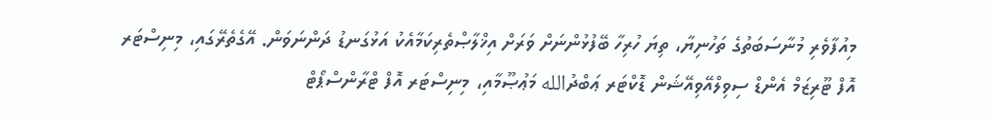މިއުފާވެރި މުނާސަބަތުގެ ތަހުނިޔާ، ތިޔަ ހުރިހާ ބޭފުޅުންނަށް ވަރަށް އިޚްލާޞްތެރިކަމާއެކު އަޅުގަނޑު ދަންނަވަން. އޭގެތެރޭގައި، މިނިސްޓަރ އޮފް ޓޫރިޒަމް އެންޑް ސިވިލްއޭވިއޭޝަން ޑޮކްޓަރ ޢަބްދުالله މަޢުޞޫމާއި، މިނިސްޓަރ އޮފް ޓްރާންސްޕޯޓް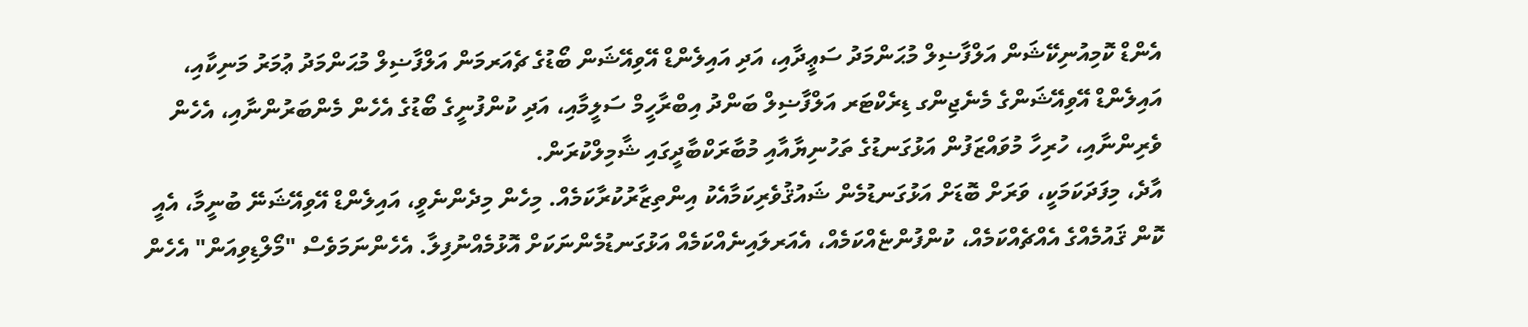އެންޑް ކޮމިއުނިކޭޝަން އަލްފާޟިލް މުޙަންމަދު ސަޢީދާއި، އަދި އައިލެންޑް އޭވިއޭޝަން ބޯޑުގެ ޗެއަރމަން އަލްފާޟިލް މުޙަންމަދު ޢުމަރު މަނިކާއި، އައިލެންޑް އޭވިއޭޝަންގެ މެނެޖިންގ ޑިރެކްޓަރ އަލްފާޟިލް ބަންދު އިބްރާހީމް ސަލީމާއި، އަދި ކުންފުނީގެ ބޯޑުގެ އެހެން މެންބަރުންނާއި، އެހެން ވެރިންނާއި، ހުރިހާ މުވައްޒަފުން އަޅުގަނޑުގެ ތަހުނިޔާއާއި މުބާރަކްބާދީގައި ޝާމިލްކުރަން.
އާދެ، މިފަދަކަމަކީ، ވަރަށް ބޮޑަށް އަޅުގަނޑުމެން ޝައުޤުވެރިކަމާއެކު އިންތިޒާރުކުރާކަމެއް. މިހެން މިދެންނެވީ، އައިލެންޑް އޭވިއޭޝަނޭ ބުނީމާ، އެއީ ކޮން ޤައުމެއްގެ އެއްޗެއްކަމެއް، ކުންފުންޏެއްކަމެއް، އެއަރލައިނެއްކަމެއް އަޅުގަނޑުމެންނަކަށް އޮޅުމެއްނުފިލާ. އެހެންނަމަވެސް "މޯލްޑިވިއަން" އެހެން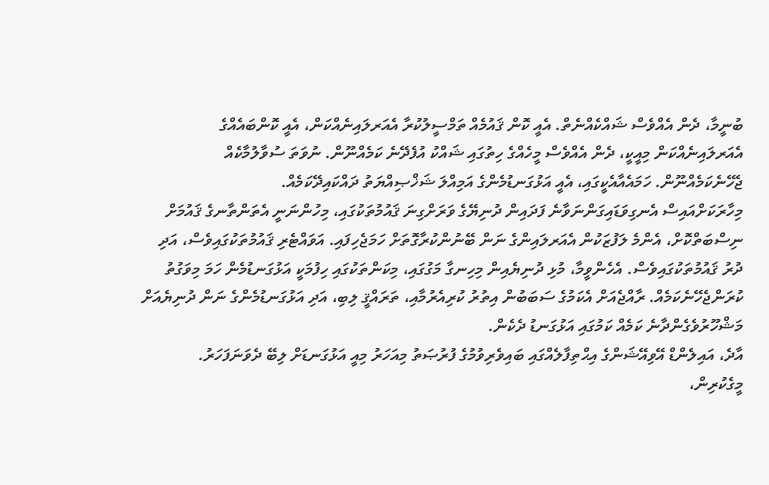ބުނީމާ، ދެން އެއްވެސް ޝައްކެއްނެތް. އެއީ ކޮން ޤައުމެއް ތަމްސީލުކުރާ އެއަރލައިނެއްކަން، އެއީ ކޮންބައެއްގެ އެއަރލައިނެއްކަން މިއީކީ، ދެން އެއްވެސް މީހެއްގެ ހިތުގައި ޝައްކު އުފެދޭނެ ކަމެއްނޫން. ނުވަތަ ސުވާލުމާކެއް ޖެހޭނެކަމެއްނޫން. ހަމައެއާއެކީގައި، އެއީ އަޅުގަނޑުމެންގެ އަމިއްލަ ޝަޚްޞިއްޔަތު ދައްކައިދޭކަމެއް.
މިހާރަކަށްއައިސް އެނގިވަޑައިގަންނަވާނެ ފަދައިން ދުނިޔޭގެ ވަރަށްގިނަ ޤައުމުތަކުގައި، މިހުންނަނީ އެތަންތާނގެ ޤައުމަށް ނިސްބަތްކޮށް، އެންމެ ލަފުޒަކުން އެއަރލައިންގެ ނަން ބޭނުންކުރާގޮތަށް ހަމަޖެހިފައި. އަވައްޓެރި ޤައުމުތަކުގައިވެސް، އަދި ދުރު ޤައުމުތަކުގައިވެސް. އެހެންވީމާ، މުޅި ދުނިޔެއިން މިހިނގާ މަގުގައި، މިކަންތަކުގައި ހިފުމަކީ އަޅުގަނޑުމެން ހަމަ މިވަގުތު ކުރަންޖެހޭނެކަމެއް. ރާއްޖެއަށް އެކަމުގެ ސަބަބުން އިތުރު ކުރިއެރުމާއި، ތަރައްޤީ ލިބި، އަދި އަޅުގަނޑުމެންގެ ނަން ދުނިޔެއަށް މަޝްހޫރުވެގެންދާނެ ކަމެއް ކަމުގައި އަޅުގަނޑު ދެކެން.
އާދެ، އައިލެންޑް އޭވިއޭޝަންގެ އިޙްތިފާލެއްގައި ބައިވެރިވުމުގެ ފުރުޞަތު މިއަހަރު މިއީ އަޅުގަނޑަށް ލިބޭ ދެވަނަފަހަރު. މީގެކުރިން،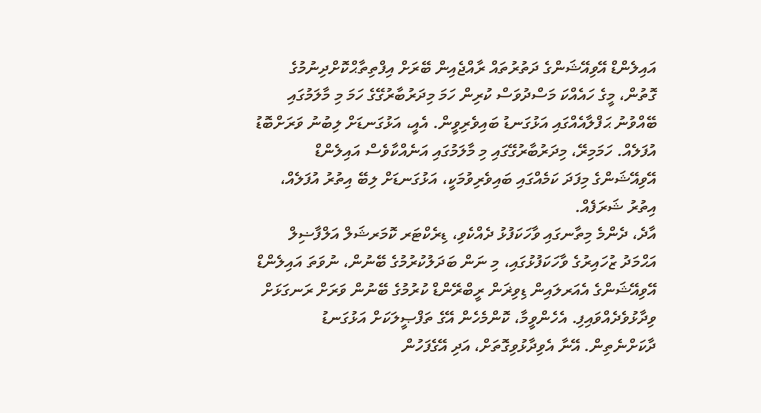އައިލެންޑް އޭވިއޭޝަންގެ ދަތުރުތައް ރާއްޖެއިން ބޭރަށް އިފްތިތާޙްކޮށްދިނުމުގެ ގޮތުން، މީގެ ހައެއްކަ މަސްދުވަސް ކުރިން ހަމަ މިދަރުބާރުގޭގެ ހަމަ މި މާލަމުގައި ބޭއްވުނު ޙަފްލާއެއްގައި އަޅުގަނޑު ބައިވެރިވީން. އެއީ، އަޅުގަނޑަށް ލިބުނު ވަރަށްބޮޑު އުފަލެއް. ހަމަމިރޭ، މިދަރުބާރުގޭގައި މި މާލަމުގައި އަނެއްކާވެސް އައިލެންޑް އޭވިއޭޝަންގެ މިފަދަ ކަމެއްގައި ބައިވެރިވުމަކީ، އަޅުގަނޑަށް ލިބޭ އިތުރު އުފަލެއް، އިތުރު ޝަރަފެއް.
އާދެ، ދެންމެ މިތާނގައި ވާހަކަފުޅު ދެއްކެވި، ޑިރެކްޓަރ ކޮމަރޝަލް އަލްފާޟިލް އަޙްމަދު ޒުހައިރުގެ ވާހަކަފުޅުގައި، މި ނަން ބަދަލުކުރުމުގެ ބޭނުން، ނުވަތަ އައިލެންޑް އޭވިއޭޝަންގެ އެއަރލައިން ޑިވިޜަން ރީބްރޭންޑް ކުރުމުގެ ބޭނުން ވަރަށް ރަނގަޅަށް ވިދާޅުވެދެއްވައިފި. އެހެންވީމާ، ކޮންމެހެން އޭގެ ތަފްޞީލަކަށް އަޅުގަނޑު ދާކަށްނެތިން. އޭނާ އެވިދާޅުވިގޮތަށް، އަދި އޭގެފަހުން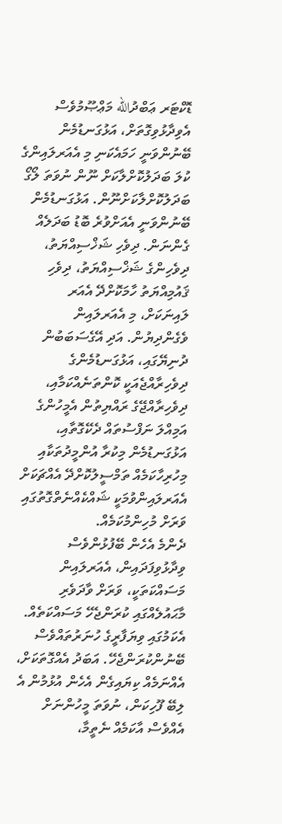ޑޮކްޓަރ ޢަބްދުالله މަޢްޞޫމުވެސް އެވިދާޅުވިގޮތަށް، އަޅުގަނޑުމެން ބޭނުންވަނީ ހަމައެކަނި މި އެއަރލައިންގެ ކުލަ ބަދަލުކޮށްލާކަށް ނޫން ނުވަތަ ލޯގޯ ބަދަލުކޮށްލާކަށްނޫން. އަޅުގަނޑުމެން ބޭނުންވަނީ އެއަށްވުރެ ބޮޑު ބަދަލެއް ގެންނަން. ދިވެހި ޝަޚްސިއްޔަތު، ދިވެހިންގެ ޝަޚްސިއްޔަތު، ދިވެހި ޤައުމިއްޔަތު ހާމަކޮށްދޭ އެއަރ ލައިނަކަށް، މި އެއަރލައިން ވެގެންދިޔުން. އަދި އޭގެސަބަބުން ދުނިޔޭގައި، އަޅުގަނޑުމެންގެ ދިވެހިރާއްޖެއަކީ ކޮންތަނެއްކަމާއި، ދިވެހިރާއްޖޭގެ ރައްޔިތުން އެމީހުންގެ އަމިއްލަ ނަފްސުތައް ދެކޭގޮތާއި، އަޅުގަނޑުމެން މިކުރާ އުންމީދުތަކާއި މިހުރިހާކަމެއް ތަމްސީލުކޮށްދޭ އެއްޗަކަށް އެއަރލައިންވުމަކީ ޝައްކެއްނެތްގޮތުގައި ވަރަށް މުހިންމުކަމެއް.
ދެންމެ އެހެން ބޭފުޅުންވެސް ވިދާޅުވިފަދައިން، އެއަރލައިން މަސައްކަތަކީ، ވަރަށް ވާދަވެރި މާޙައުލެއްގައި ކުރަންޖެހޭ މަސައްކަތެއް. އެކަމުގައި ވިޔަފާރީގެ ހުނަރުތައްވެސް ބޭނުންކުރަންޖެހޭ. އަބަދު އެއްގޮތަކަށް، އެއްނަމެއް ކިޔައިގެން އެހެން އުޅުމުން އެ ލިބޭ ފޫހިކަން، ނުވަތަ މީހުންނަށް އެއްވެސް އާކަމެއް ނެތީމާ،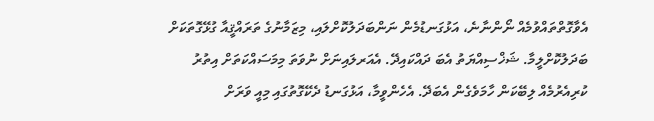އެވާގޮތްތައްވުމެއް ނޯންނާނެ، އަޅުގަނޑުމެން ނަންބަދަލުކޮށްލައި، މިޒަމާނުގެ ތަރައްޤީއާ ގުޅޭގޮތަކަށް ބަދަލުކޮށްލީމާ. ޝަޚްސިއްޔަތު އެބަ ދައްކައިދޭ. އެއަރލައިނަށް ނުވަތަ މިމަސައްކަތަށް އިތުރު ކުރިއެރުމެއް ލިބޭކަން ހާމަވެގެން އެބަދޭ. އެހެންވީމާ، އަޅުގަނޑު ދެކޭގޮތުގައި މިއީ ވަރަށް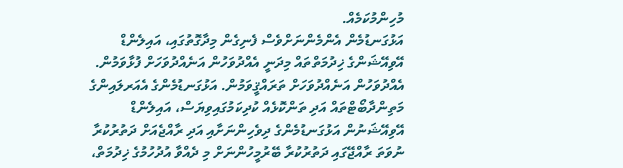މުހިންމުކަމެއް.
އަޅުގަނޑުމެން އެންމެންނަށްވެސް ފެނިގެން މިދާގޮތުގައި، އައިލެންޑް އޭވިއޭޝަންގެ ޚިދުމަތްތައް މިދަނީ އެއްދުވަހުން އަނެއްދުވަހަށް ފުޅާވަމުން. އެއްދުވަހުން އަނެއްދުވަހަށް ތަރައްޤީވަމުން. އަޅުގަނޑުމެންގެ އެއަރލައިންގެ މަތިންދާބޯޓްތައް އަދި ތަންކޮޅެއް ކުދިކަމުގައިވިޔަސް، އައިލެންޑް އޭވިއޭޝަނުން އަޅުގަނޑުމެންގެ ދިވެހިންނަށާއި އަދި ރާއްޖެއަށް ދަތުރުކުރާ ނުވަތަ ރާއްޖޭގައި ދަތުރުކުރާ ބޭރުމީހުންނަށް މި ދެއްވާ އުދުހުމުގެ ޚިދުމަތް،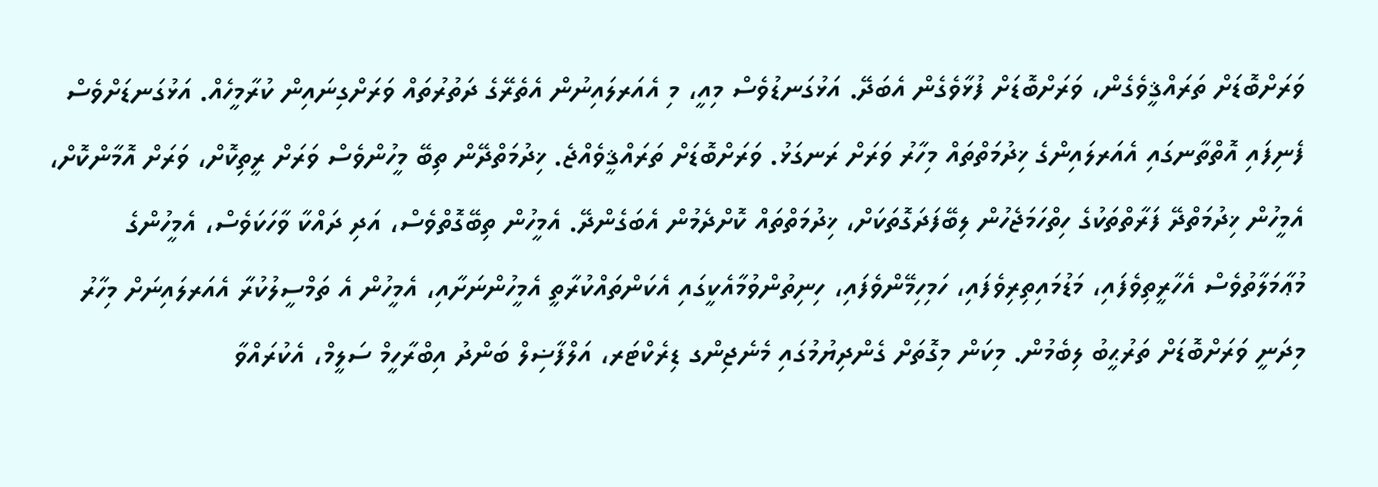ވަރަށްބޮޑަށް ތަރައްޤީވެގެން، ވަރަށްބޮޑަށް ފުޅާވެގެން އެބަދޭ. އަޅުގަނޑުވެސް މިއީ، މި އެއަރލައިނުން އެތެރޭގެ ދަތުރުތައް ވަރަށްގިނައިން ކުރާމީހެއް. އަޅުގަނޑަށްވެސް ފެނިފައި އޮތްތާނގައި އެއަރލައިންގެ ޚިދުމަތްތައް މިހާރު ވަރަށް ރަނގަޅު. ވަރަށްބޮޑަށް ތަރައްޤީވެއްޖެ. ޚިދުމަތްދޭން ތިބޭ މީހުންވެސް ވަރަށް ރީތިކޮށް، ވަރަށް އޮމާންކޮށް، އެމީހުން ޚިދުމަތްދޭ ފަރާތްތަކުގެ ހިތްހަމަޖެހުން ލިބޭފަދަގޮތަކަށް، ޚިދުމަތްތައް ކޮށްދެމުން އެބަގެންދޭ. އެމީހުން ތިބޭގޮތްވެސް، އަދި ދައްކާ ވާހަކަވެސް، އެމީހުންގެ މުޢާމަލާތުވެސް އެހާރީތިވެފައި، މަޑުމައިތިރިވެފައި، ހަމިހިމޭންވެފައި، ހިނިތުންވުމާއެކީގައި އެކަންތައްކުރާތީ އެމީހުންނަށާއި، އެމީހުން އެ ތަމްސީލުކުރާ އެއަރލައިނަށް މިހާރު މިދަނީ ވަރަށްބޮޑަށް ތަރުޙީބު ލިބެމުން. މިކަން މިގޮތަށް ގެންދިޔުމުގައި މެނެޖިންގ ޑިރެކްޓަރ، އަލްފާޟިލް ބަންދު އިބްރާހީމް ސަލީމް، އެކުރައްވާ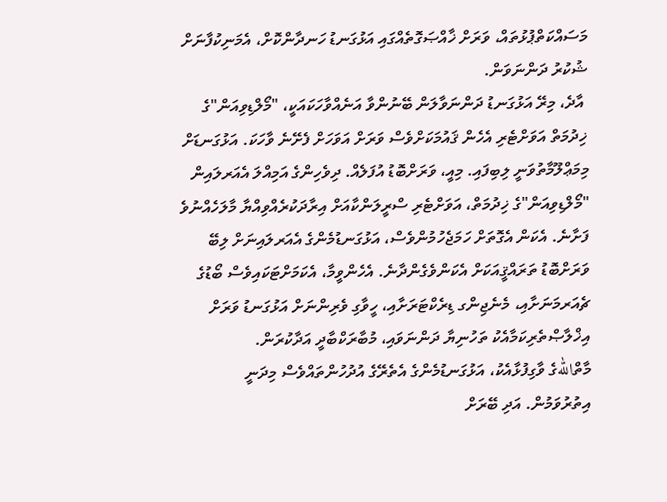މަސައްކަތްޕުޅުތައް، ވަރަށް ޚާއްޞަގޮތެއްގައި އަޅުގަނޑު ހަނދާންކޮށް، އެމަނިކުފާނަށް ޝުކުރު ދަންނަވަން.
 އާދެ، މިރޭ އަޅުގަނޑު ދަންނަވާލަން ބޭނުންވާ އަނެއްވާހަކައަކީ، "މޯލްޑިވިއަން"ގެ ޚިދުމަތް އަވަށްޓެރި އެހެން ޤައުމަކަށްވެސް ވަރަށް އަވަހަށް ފެށޭނެ ވާހަކަ. އަޅުގަނޑަށް މިމަޢްލޫމާތުވަނީ ލިބިފައި. މިއީ، ވަރަށްބޮޑު އުފަލެއް. ދިވެހިންގެ އަމިއްލަ އެއަރލައިން "މޯލްޑިވިއަން"ގެ ޚިދުމަތް، އަވަށްޓެރި ސްރީލަންކާއަށް އިރާދަކުރެއްވިއްޔާ މާލަހެއްނުވެ ފަށާނެ. އެކަން އެގޮތަށް ހަމަޖެހުމުންވެސް، އަޅުގަނޑުމެންގެ އެއަރލައިނަށް ލިބޭ ވަރަށްބޮޑު ތަރައްޤީއަކަށް އެކަންވެގެންދާނެ. އެހެންވީމާ، އެކަމަށްޓަކައިވެސް ބޯޑުގެ ޗެއަރމަނަށާއި، މެނެޖިންގ ޑިރެކްޓަރަށާއި، ހީވާގި ވެރިންނަށް އަޅުގަނޑު ވަރަށް އިޚްލާޞްތެރިކަމާއެކު ތަހުނިޔާ ދަންނަވައި، މުބާރަކްބާދީ އަދާކުރަން.
މާތްاللهގެ ވާގިފުޅާއެކު، އަޅުގަނޑުމެންގެ އެތެރޭގެ އުދުހުންތައްވެސް މިދަނީ އިތުރުވަމުން. އަދި ބޭރަށް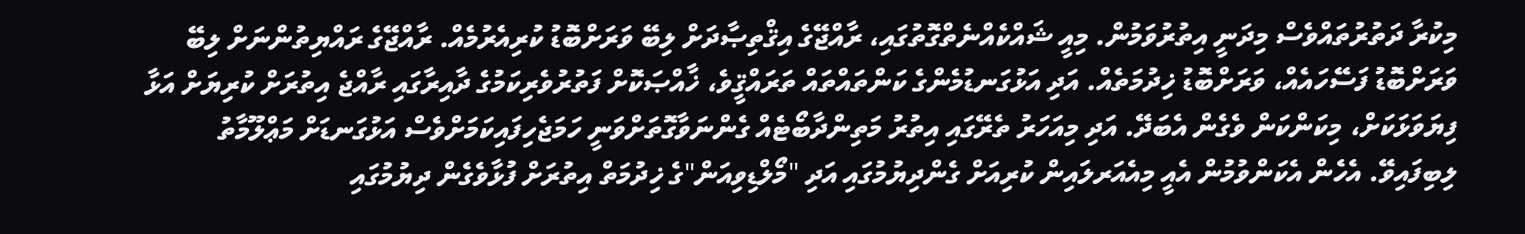މިކުރާ ދަތުރުތައްވެސް މިދަނީ އިތުރުވަމުން. މިއީ ޝައްކެއްނެތްގޮތުގައި، ރާއްޖޭގެ އިޤްތިޞާދަށް ލިބޭ ވަރަށްބޮޑު ކުރިއެރުމެއް. ރާއްޖޭގެ ރައްޔިތުންނަށް ލިބޭ ވަރަށްބޮޑު ފަސޭހައެއް، ވަރަށްބޮޑު ޚިދުމަތެއް. އަދި އަޅުގަނޑުމެންގެ ކަންތައްތައް ތަރައްޤީވެ، ޚާއްޞަކޮށް ފަތުރުވެރިކަމުގެ ދާއިރާގައި ރާއްޖެ އިތުރަށް ކުރިޔަށް އަޅާ ފިޔަވަޅަކަށް، މިކަންކަން ވެގެން އެބަދޭ. އަދި މިއަހަރު ތެރޭގައި އިތުރު މަތިންދާބޯޓެއް ގެންނަވާގޮތަށްވަނީ ހަމަޖެހިފައިކަމަށްވެސް އަޅުގަނޑަށް މަޢްލޫމާތު ލިބިފައިވޭ. އެހެން އެކަންވުމުން އެއީ މިއެއަރލައިން ކުރިއަށް ގެންދިޔުމުގައި އަދި "މޯލްޑިވިއަން"ގެ ޚިދުމަތް އިތުރަށް ފުޅާވެގެން ދިޔުމުގައި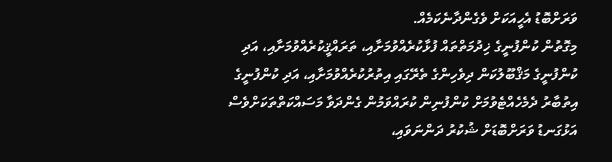ވަރަށްބޮޑު އެހީއަކަށް ވެގެންދާނެކަމެއް.
މިގޮތުން ކުންފުނީގެ ޚިދުމަތްތައް ފުޅާކުރެއްވުމަށާއި، ތަރައްޤީކުރެއްވުމަށާއި، އަދި ކުންފުނީގެ މަޤްބޫލުކަން ދިވެހިންގެ ތެރޭގައި އިތުރުކުރެއްވުމަށާއި، އަދި ކުންފުނީގެ އިތުބާރު ދެމެހެއްޓެވުމަށް ކުންފުނިން ކުރައްވަމުން ގެންދަވާ މަސައްކަތްތަކަށްވެސް އަޅުގަނޑު ވަރަށްބޮޑަށް ޝުކުރު ދަންނަވައި،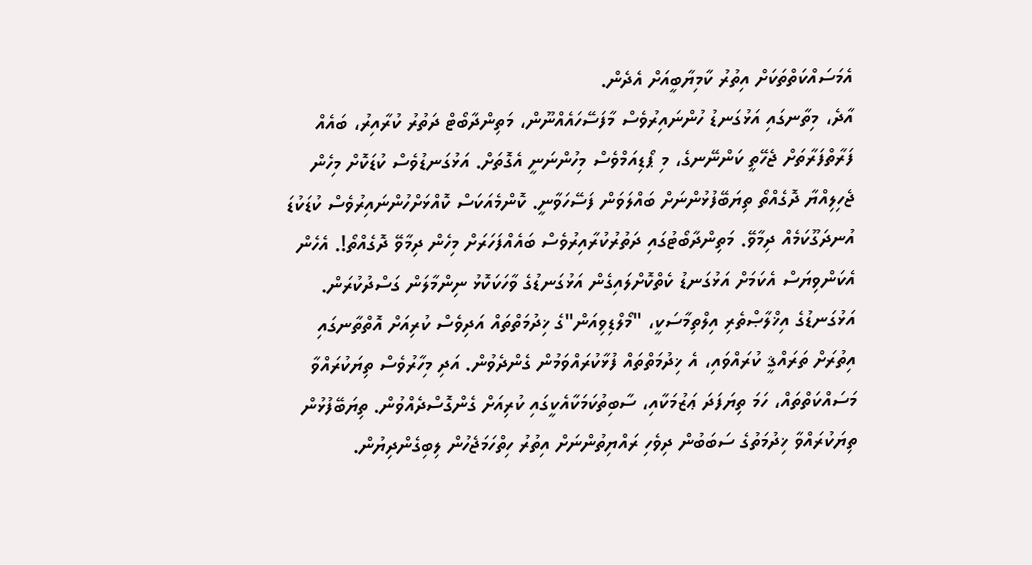އެމަސައްކަތްތަކަށް އިތުރު ކާމިޔާބީއަށް އެދެން.
އާދެ، މިތާނގައި އަޅުގަނޑު ހުންނައިރުވެސް މާފަސޭހައެއްނޫން، މަތިންދާބޯޓް ދަތުރު ކުރާއިރު، ބައެއް ފަރާތްފަރާތަށް ޖެހޭތީ ކަންނޭނގެ، މި ޕޯޑިއަމްވެސް މިހުންނަނީ އެގޮތަށް. އަޅުގަނޑުވެސް ކުޑަކޮށް މިހެން ޖެހިލިއްޔާ ދޮގެއްތޯ ތިޔަބޭފުޅުންނަށް ބައްލަވަން ފަސޭހަވާނީ. ކޮންމެއަކަސް ކޮއްޅަށްހުންނައިރުވެސް ކުޑަކުޑަ އުނދަގޫކަމެއް ދިމާވޭ. މަތިންދާބޯޓުގައި ދަތުރުކުރާއިރުވެސް ބައެއްފަހަރަށް މިހެން ދިމާވޭ ދޮގެއްތޯ!. އެހެން އެކަންވިޔަސް އެކަމަށް އަޅުގަނޑު ކެތްކޮށްލައިގެން އަޅުގަނޑުގެ ވާހަކަކޮޅު ނިންމާލަން ގަސްދުކުރަން.
އަޅުގަނޑުގެ އިޚްލާޞްތެރި އިލްތިމާސަކީ، "މޯލްޑިވިއަން"ގެ ޚިދުމަތްތައް އަދިވެސް ކުރިއަށް އޮތްތާނގައި އިތުރަށް ތަރައްޤީ ކުރައްވައި، އެ ޚިދުމަތްތައް ފުޅާކުރައްވަމުން ގެންދެވުން. އަދި މިހާރުވެސް ތިޔަކުރައްވާ މަސައްކަތްތައް، ހަމަ ތިޔަފަދަ ޢަޒުމަކާއި، ސާބިތުކަމަކާއެކީގައި ކުރިއަށް ގެންގޮސްދެއްވުން. ތިޔަބޭފުޅުން ތިޔަކުރައްވާ ޚިދުމަތުގެ ސަބަބުން ދިވެހި ރައްޔިތުންނަށް އިތުރު ހިތްހަމަޖެހުން ލިބިގެންދިޔުން.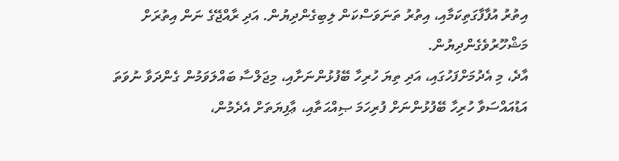އިތުރު އުފާފާގަތިކަމާއި، އިތުރު ތަނަވަސްކަން ލިބިގެންދިޔުން. އަދި ރާއްޖޭގެ ނަން އިތުރަށް މަޝްހޫރުވެގެންދިޔުން.
އާދެ، މި އެދުމަށްފަހުގައި، އަދި ތިޔަ ހުރިހާ ބޭފުޅުންނަށާއި، މިޖަލްސާ ބައްލަވަމުން ގެންދަވާ ނުވަތަ އަޑުއައްސަވާ ހުރިހާ ބޭފުޅުންނަށް ފުރިހަމަ ޞިއްޙަތާއި، ޢާފިޔަތަށް އެދެމުން،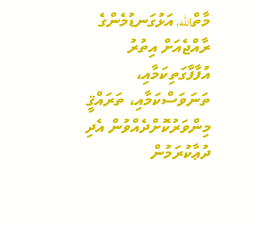މާތްالله، އަޅުގަނޑުމެންގެ ރާއްޖެއަށް އިތުރު އުފާފާގަތިކަމާއި، ތަނަވަސްކަމާއި، ތަރައްޤީ މިންވަރުކޮށްދެއްވުން އެދި ދުޢާކުރަމުން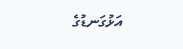އަޅުގަނޑުގެ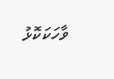ވާހަކަކޮޅު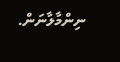ނިންމާލާނަން.